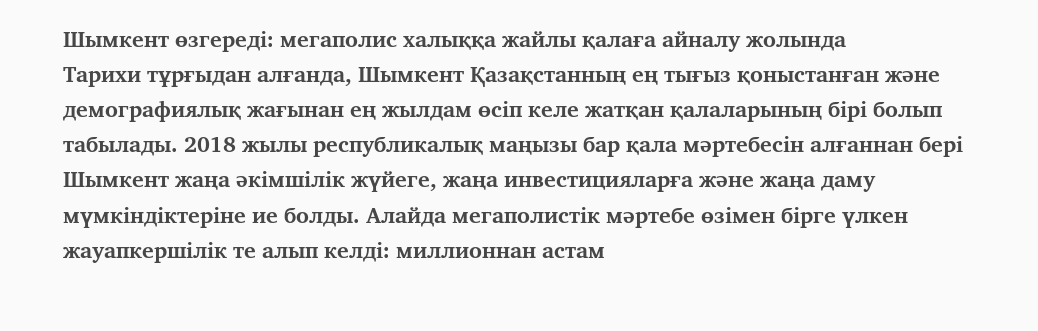Шымкент өзгереді: мегаполис халыққа жайлы қалаға айналу жолында
Тарихи тұрғыдан алғанда, Шымкент Қазақстанның ең тығыз қоныстанған және демографиялық жағынан ең жылдам өсіп келе жатқан қалаларының бірі болып табылады. 2018 жылы республикалық маңызы бар қала мәртебесін алғаннан бері Шымкент жаңа әкімшілік жүйеге, жаңа инвестицияларға және жаңа даму мүмкіндіктеріне ие болды. Алайда мегаполистік мәртебе өзімен бірге үлкен жауапкершілік те алып келді: миллионнан астам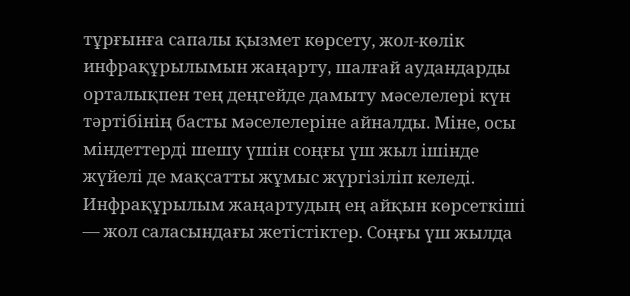тұрғынға сапалы қызмет көрсету, жол-көлік инфрақұрылымын жаңарту, шалғай аудандарды орталықпен тең деңгейде дамыту мәселелері күн тәртібінің басты мәселелеріне айналды. Міне, осы міндеттерді шешу үшін соңғы үш жыл ішінде жүйелі де мақсатты жұмыс жүргізіліп келеді.
Инфрақұрылым жаңартудың ең айқын көрсеткіші — жол саласындағы жетістіктер. Соңғы үш жылда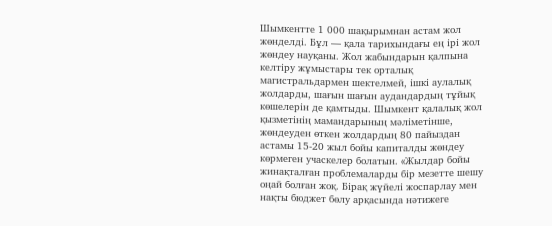Шымкентте 1 000 шақырымнан астам жол жөнделді. Бұл — қала тарихындағы ең ірі жол жөндеу науқаны. Жол жабындарын қалпына келтіру жұмыстары тек орталық магистральдармен шектелмей, ішкі аулалық жолдарды, шағын шағын аудандардың тұйық көшелерін де қамтыды. Шымкент қалалық жол қызметінің мамандарының мәліметінше, жөндеуден өткен жолдардың 80 пайыздан астамы 15-20 жыл бойы капиталды жөндеу көрмеген учаскелер болатын. «Жылдар бойы жинақталған проблемаларды бір мезетте шешу оңай болған жоқ. Бірақ жүйелі жоспарлау мен нақты бюджет бөлу арқасында нәтижеге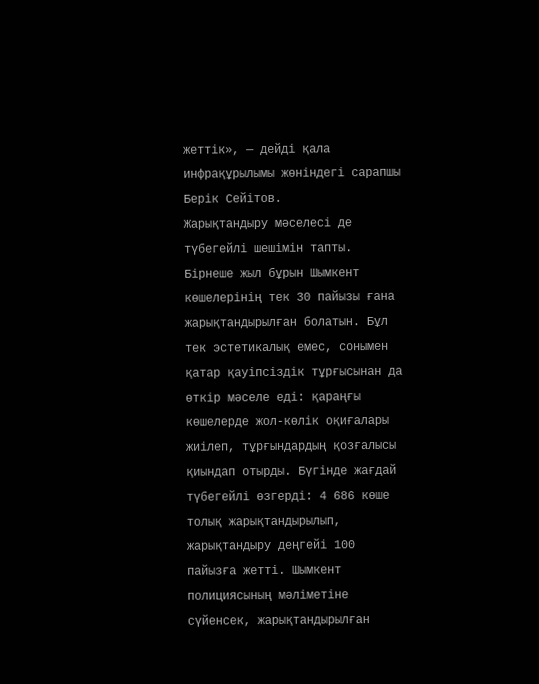жеттік», — дейді қала инфрақұрылымы жөніндегі сарапшы Берік Сейітов.
Жарықтандыру мәселесі де түбегейлі шешімін тапты. Бірнеше жыл бұрын Шымкент көшелерінің тек 30 пайызы ғана жарықтандырылған болатын. Бұл тек эстетикалық емес, сонымен қатар қауіпсіздік тұрғысынан да өткір мәселе еді: қараңғы көшелерде жол-көлік оқиғалары жиілеп, тұрғындардың қозғалысы қиындап отырды. Бүгінде жағдай түбегейлі өзгерді: 4 686 көше толық жарықтандырылып, жарықтандыру деңгейі 100 пайызға жетті. Шымкент полициясының мәліметіне сүйенсек, жарықтандырылған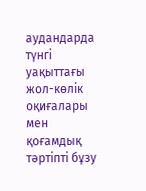аудандарда түнгі уақыттағы жол-көлік оқиғалары мен қоғамдық тәртіпті бұзу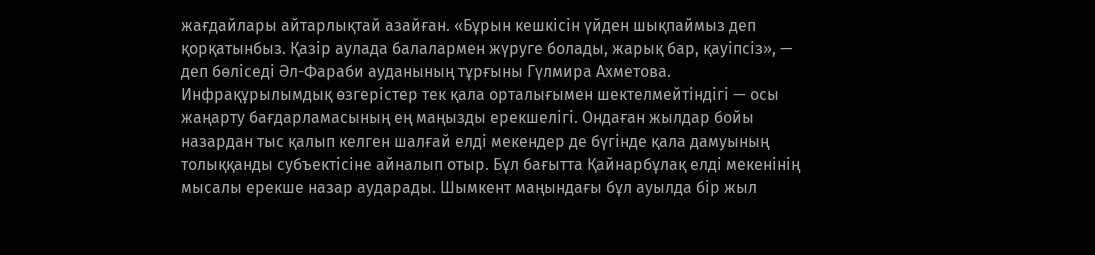жағдайлары айтарлықтай азайған. «Бұрын кешкісін үйден шықпаймыз деп қорқатынбыз. Қазір аулада балалармен жүруге болады, жарық бар, қауіпсіз», — деп бөліседі Әл-Фараби ауданының тұрғыны Гүлмира Ахметова.
Инфрақұрылымдық өзгерістер тек қала орталығымен шектелмейтіндігі — осы жаңарту бағдарламасының ең маңызды ерекшелігі. Ондаған жылдар бойы назардан тыс қалып келген шалғай елді мекендер де бүгінде қала дамуының толыққанды субъектісіне айналып отыр. Бұл бағытта Қайнарбұлақ елді мекенінің мысалы ерекше назар аударады. Шымкент маңындағы бұл ауылда бір жыл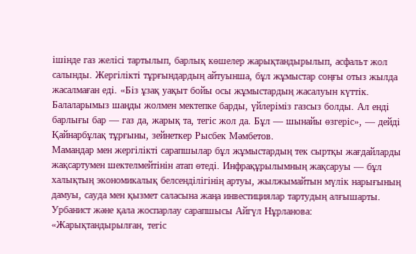ішінде газ желісі тартылып, барлық көшелер жарықтандырылып, асфальт жол салынды. Жергілікті тұрғындардың айтуынша, бұл жұмыстар соңғы отыз жылда жасалмаған еді. «Біз ұзақ уақыт бойы осы жұмыстардың жасалуын күттік. Балаларымыз шаңды жолмен мектепке барды, үйлеріміз газсыз болды. Ал енді барлығы бар — газ да, жарық та, тегіс жол да. Бұл — шынайы өзгеріс», — дейді Қайнарбұлақ тұрғыны, зейнеткер Рысбек Мәмбетов.
Мамандар мен жергілікті сарапшылар бұл жұмыстардың тек сыртқы жағдайларды жақсартумен шектелмейтінін атап өтеді. Инфрақұрылымның жақсаруы — бұл халықтың экономикалық белсенділігінің артуы, жылжымайтын мүлік нарығының дамуы, сауда мен қызмет саласына жаңа инвестициялар тартудың алғышарты. Урбанист және қала жоспарлау сарапшысы Айгүл Нұрланова: «Жарықтандырылған, тегіс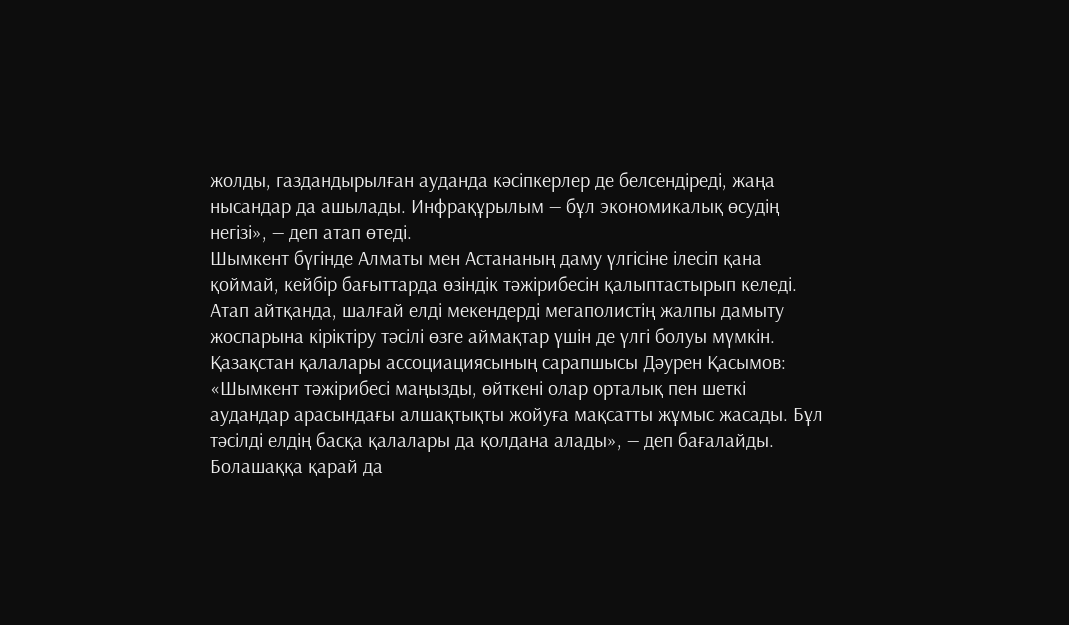жолды, газдандырылған ауданда кәсіпкерлер де белсендіреді, жаңа нысандар да ашылады. Инфрақұрылым — бұл экономикалық өсудің негізі», — деп атап өтеді.
Шымкент бүгінде Алматы мен Астананың даму үлгісіне ілесіп қана қоймай, кейбір бағыттарда өзіндік тәжірибесін қалыптастырып келеді. Атап айтқанда, шалғай елді мекендерді мегаполистің жалпы дамыту жоспарына кіріктіру тәсілі өзге аймақтар үшін де үлгі болуы мүмкін. Қазақстан қалалары ассоциациясының сарапшысы Дәурен Қасымов: «Шымкент тәжірибесі маңызды, өйткені олар орталық пен шеткі аудандар арасындағы алшақтықты жойуға мақсатты жұмыс жасады. Бұл тәсілді елдің басқа қалалары да қолдана алады», — деп бағалайды.
Болашаққа қарай да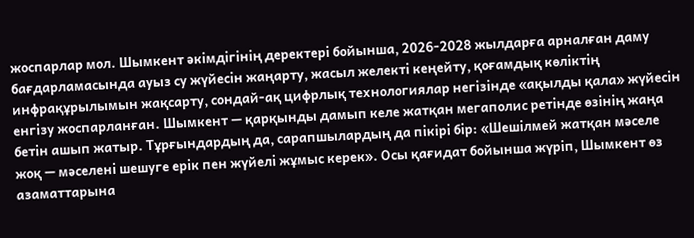жоспарлар мол. Шымкент әкімдігінің деректері бойынша, 2026-2028 жылдарға арналған даму бағдарламасында ауыз су жүйесін жаңарту, жасыл желекті кеңейту, қоғамдық көліктің инфрақұрылымын жақсарту, сондай-ақ цифрлық технологиялар негізінде «ақылды қала» жүйесін енгізу жоспарланған. Шымкент — қарқынды дамып келе жатқан мегаполис ретінде өзінің жаңа бетін ашып жатыр. Тұрғындардың да, сарапшылардың да пікірі бір: «Шешілмей жатқан мәселе жоқ — мәселені шешуге ерік пен жүйелі жұмыс керек». Осы қағидат бойынша жүріп, Шымкент өз азаматтарына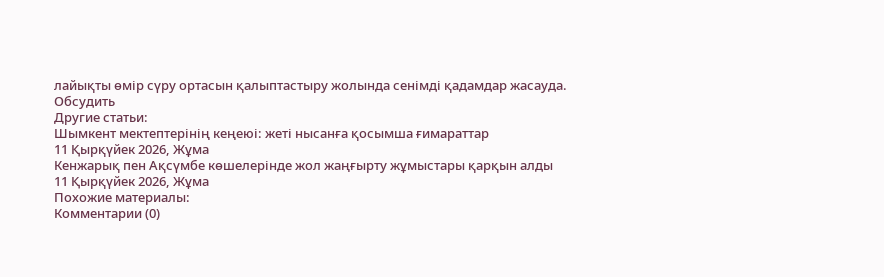лайықты өмір сүру ортасын қалыптастыру жолында сенімді қадамдар жасауда.
Обсудить
Другие статьи:
Шымкент мектептерінің кеңеюі: жеті нысанға қосымша ғимараттар
11 Қырқүйек 2026, Жұма
Кенжарық пен Ақсүмбе көшелерінде жол жаңғырту жұмыстары қарқын алды
11 Қырқүйек 2026, Жұма
Похожие материалы:
Комментарии (0)